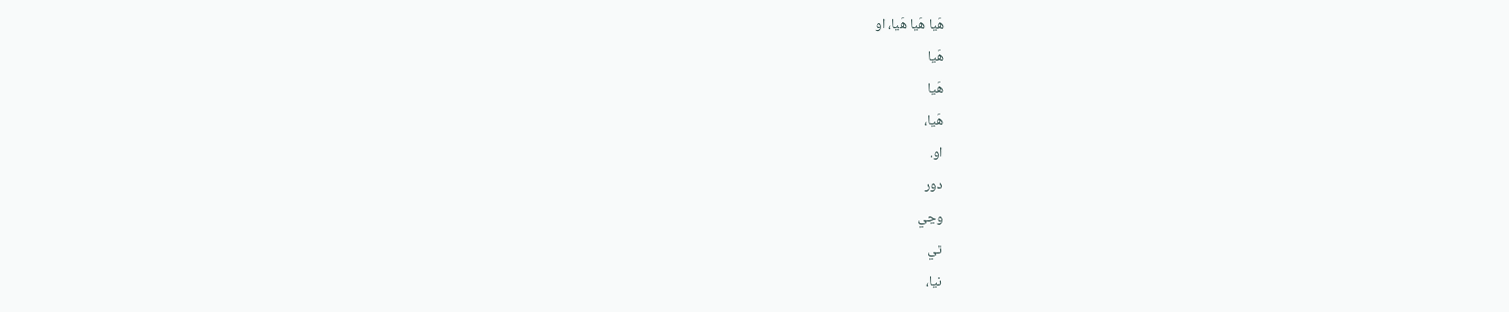ھَيا ھَيا ھَيا، او
ھَيا
ھَيا
ھَيا،
او.
دور
وڃي
ٿي
نيا،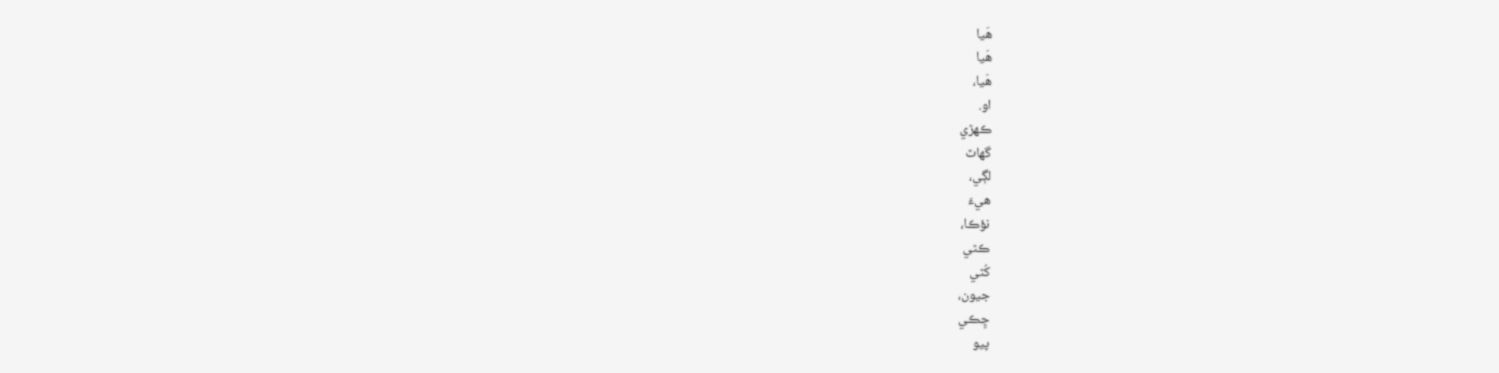ھَيا
ھَيا
ھَيا،
او.
ڪھڙي
گهاٽ
لڳي،
ھيءَ
نؤڪا،
ڪٿي
کُٽي
جيون،
ڇِڪي
پيو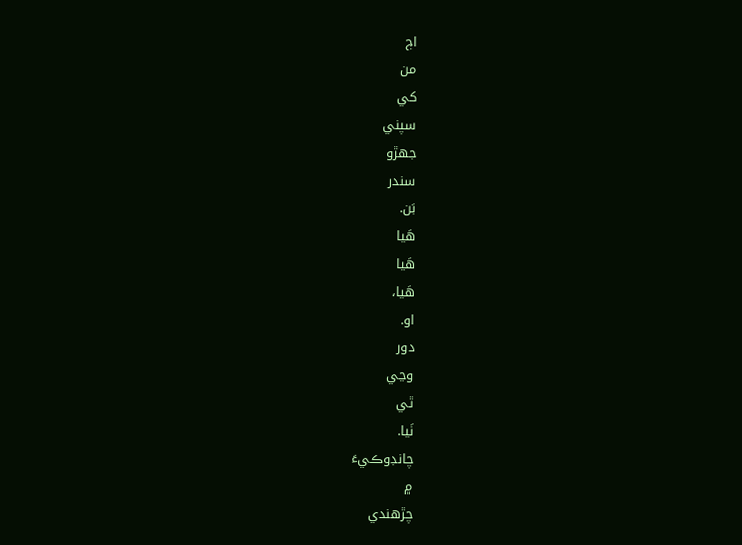اڄ
من
کي
سپني
جھڙو
سندر
بَن.
ھَيا
ھَيا
ھَيا،
او.
دور
وڃي
ٿي
نَيا.
چانڊوڪيءَ
۾
چڙھندي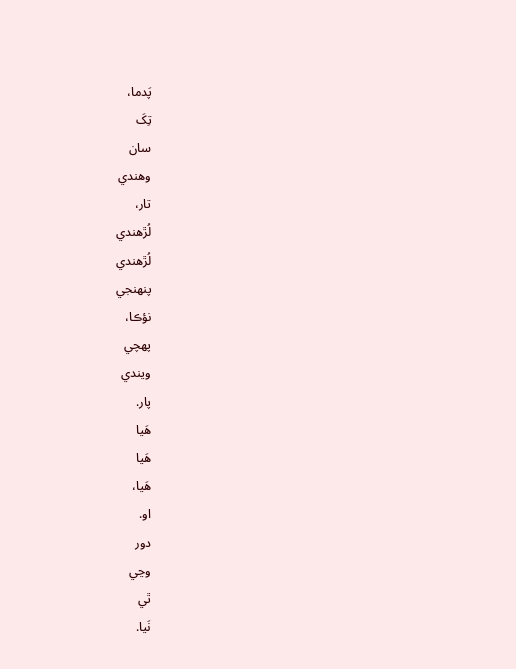پَدما،
تِکَ
سان
وھندي
تار،
لُڙھندي
لُڙھندي
پنھنجي
نؤڪا،
پھچي
ويندي
پار.
ھَيا
ھَيا
ھَيا،
او.
دور
وڃي
ٿي
نَيا.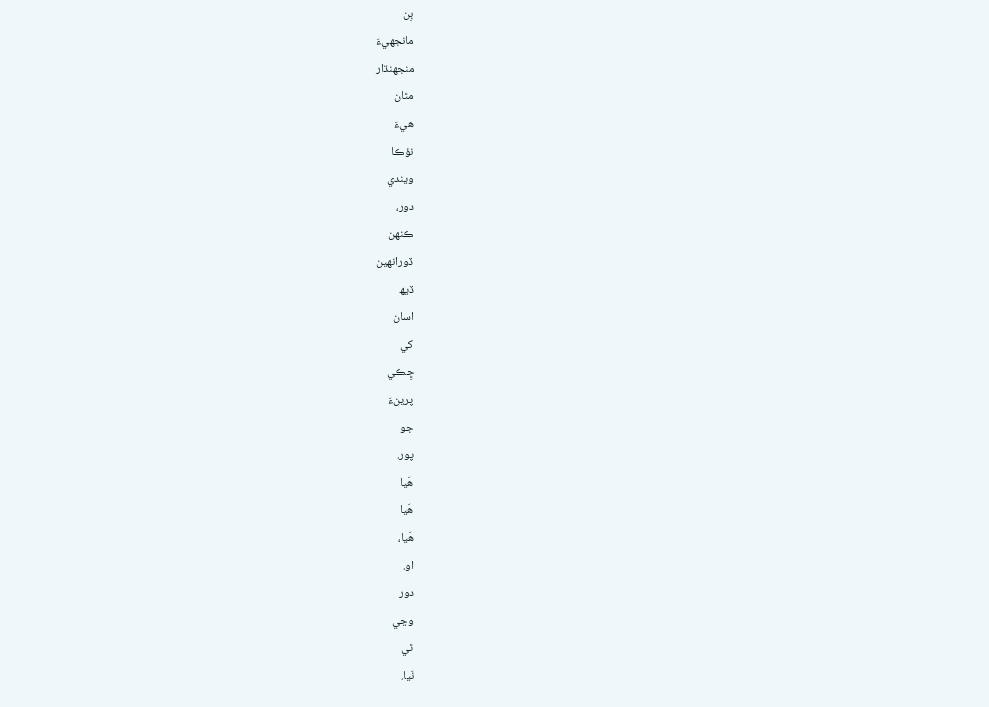بِن
مانجھيءَ
منجھنڌار
مٿان
ھيءَ
نؤڪا
ويندي
دور،
ڪنھن
ڏورانھين
ڏيھ
اسان
کي
ڇِڪي
پرينءَ
جو
پور.
ھَيا
ھَيا
ھَيا،
او.
دور
وڃي
ٿي
نَيا.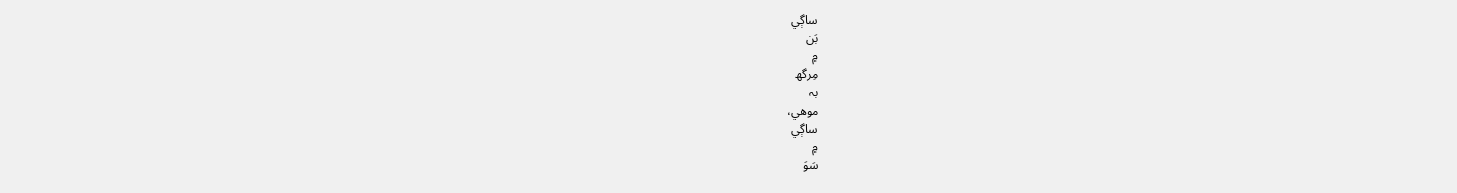ساڳي
بَن
۾
مِرگھ
بہ
موھي،
ساڳي
۾
سَوَ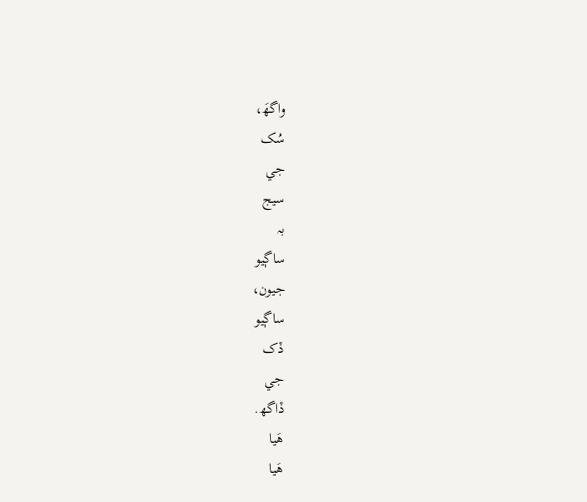واگھَ،
سُک
جي
سيج
بہ
ساڳيو
جيون،
ساڳيو
ڏک
جي
ڏاگھ.
ھَيا
ھَيا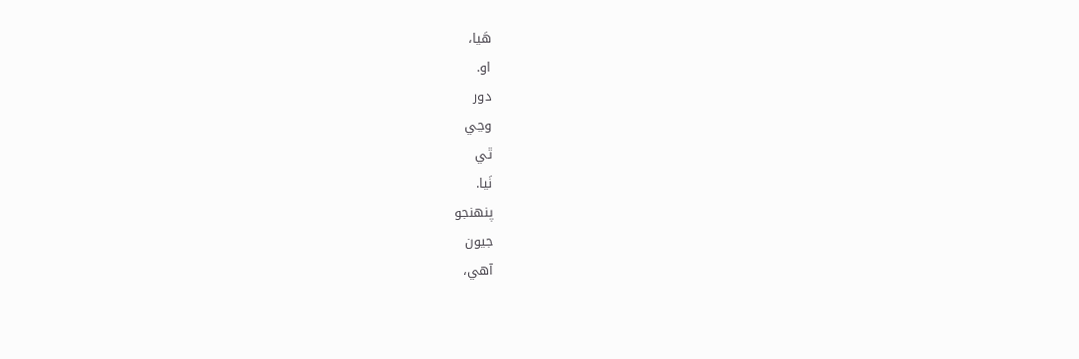ھَيا،
او.
دور
وڃي
ٿي
نَيا.
پنھنجو
جيون
آھي،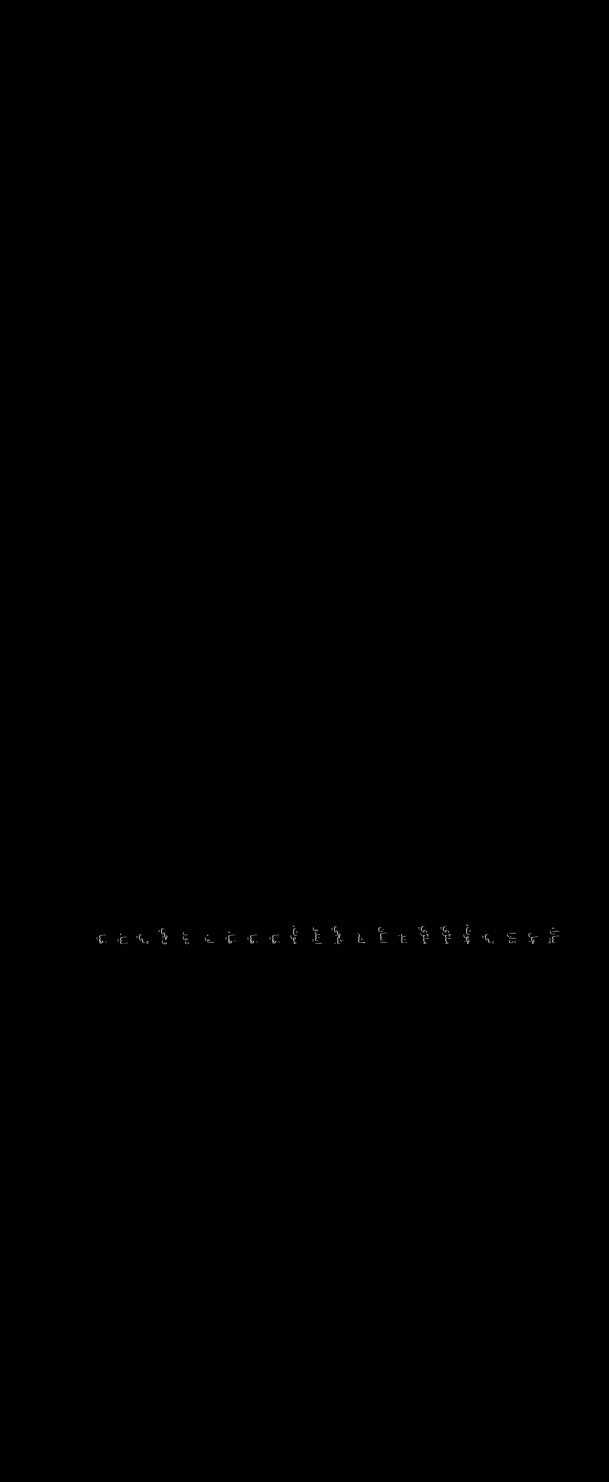پيارا،
جل
ڌارا
تي
جوت،
مٺڙي
مٺڙي
ننڊ
اسان
لئہ
بڻجي
ايندو
موت.
ھَيا
ھَيا
ھَيا،
او.
دور
وڃي
ٿي
نَيا.
ھَيا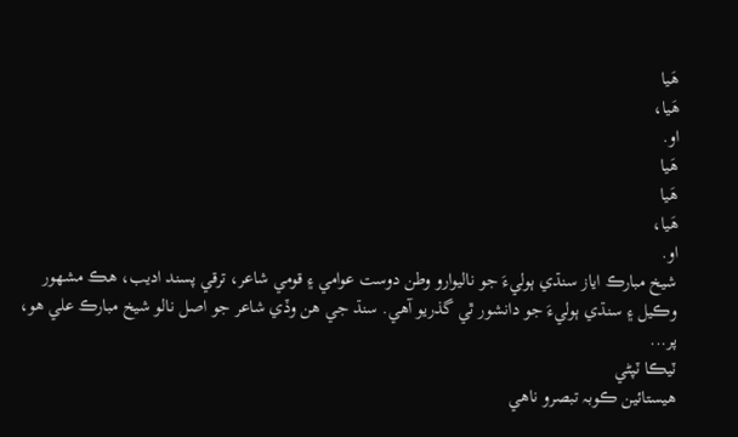ھَيا
ھَيا،
او.
ھَيا
ھَيا
ھَيا،
او.
شيخ مبارڪ اياز سنڌي ٻوليءَ جو ناليوارو وطن دوست عوامي ۽ قومي شاعر، ترقي پسند اديب، ھڪ مشھور وڪيل ۽ سنڌي ٻوليءَ جو دانشور ٿي گذريو آھي. سنڌ جي ھن وڏي شاعر جو اصل نالو شيخ مبارڪ علي ھو، پر...
ٽيڪا ٽپڻي
ھيستائين ڪوبہ تبصرو ناھي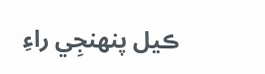ڪيل پنھنجِي راءِ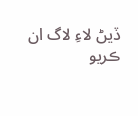ڏيڻ لاءِ لاگ ان ڪريو